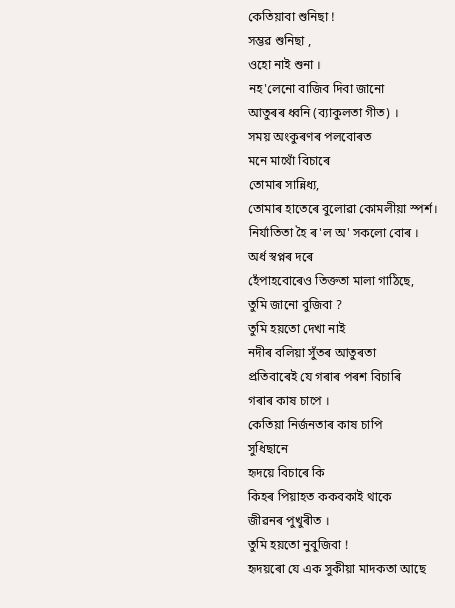কেতিয়াবা শুনিছা !
সম্ভৱ শুনিছা ,
ওহো নাই শুনা ।
নহ'লেনো বাজিব দিবা জানো
আতুৰৰ ধ্বনি (ব্যাকুলতা গীত) ।
সময় অংকুৰণৰ পলবোৰত
মনে মাথোঁ বিচাৰে
তোমাৰ সান্নিধ্য,
তোমাৰ হাতেৰে বুলোৱা কোমলীয়া স্পৰ্শ।
নিৰ্যাতিতা হৈ ৰ'ল অ' সকলো বোৰ ।
অৰ্ধ স্বপ্নৰ দৰে
হেঁপাহবোৰেও তিক্ততা মালা গাঠিছে,
তুমি জানো বুজিবা ?
তুমি হয়তো দেখা নাই
নদীৰ বলিয়া সুঁতৰ আতুৰতা
প্ৰতিবাৰেই যে গৰাৰ পৰশ বিচাৰি
গৰাৰ কাষ চাপে ।
কেতিয়া নিৰ্জনতাৰ কাষ চাপি
সুধিছানে
হৃদয়ে বিচাৰে কি
কিহৰ পিয়াহত ককবকাই থাকে
জীৱনৰ পুখুৰীত ।
তুমি হয়তো নুবুজিবা !
হৃদয়ৰো যে এক সুকীয়া মাদকতা আছে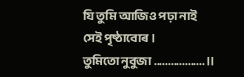যি তুমি আজিও পঢ়া নাই
সেই পৃষ্ঠাবোৰ ।
তুমিতো নুবুজা ..................।।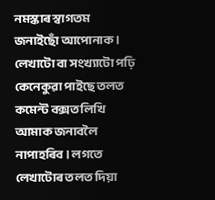নমস্কাৰ স্বাগতম জনাইছোঁ আপোনাক । লেখাটো বা সংখ্যাটো পঢ়ি কেনেকুৱা পাইছে তলত কমেন্ট বক্সত লিখি আমাক জনাবলৈ নাপাহৰিব । লগতে লেখাটোৰ তলত দিয়া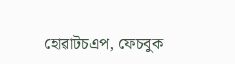হোৱাটচএপ, ফেচবুক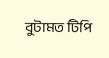বুটামত টিপি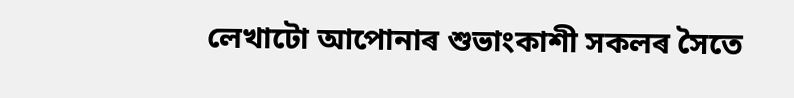লেখাটো আপোনাৰ শুভাংকাশী সকলৰ সৈতে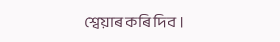শ্বেয়াৰ কৰি দিব ।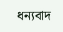ধন্যবাদ